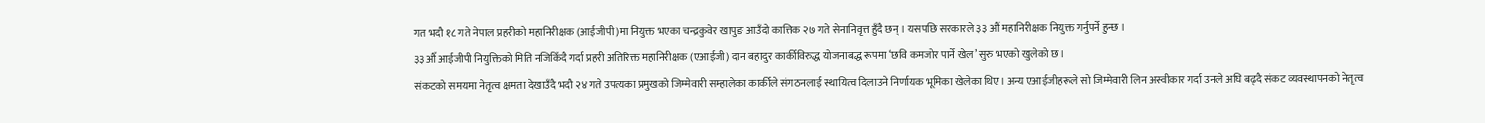गत भदौ १८ गते नेपाल प्रहरीको महानिरीक्षक (आईजीपी)मा नियुक्त भएका चन्द्रकुवेर खापुङ आउँदो कात्तिक २७ गते सेनानिवृत्त हुँदै छन् । यसपछि सरकारले ३३ औं महानिरीक्षक नियुक्त गर्नुपर्ने हुन्छ ।
३३औँ आईजीपी नियुक्तिको मिति नजिकिँदै गर्दा प्रहरी अतिरिक्त महानिरीक्षक (एआईजी) दान बहादुर कार्कीविरुद्ध योजनाबद्ध रूपमा ‘छवि कमजोर पार्ने खेल’ सुरु भएको खुलेको छ।
संकटको समयमा नेतृत्व क्षमता देखाउँदै भदौ २४ गते उपत्यका प्रमुखको जिम्मेवारी सम्हालेका कार्कीले संगठनलाई स्थायित्व दिलाउने निर्णायक भूमिका खेलेका थिए। अन्य एआईजीहरूले सो जिम्मेवारी लिन अस्वीकार गर्दा उनले अघि बढ्दै संकट व्यवस्थापनको नेतृत्व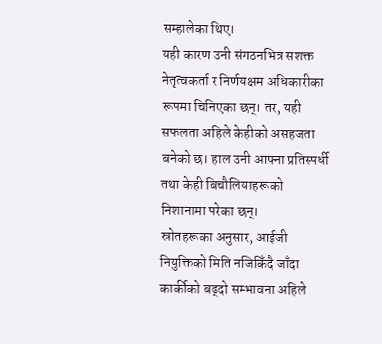सम्हालेका थिए।
यही कारण उनी संगठनभित्र सशक्त नेतृत्वकर्ता र निर्णयक्षम अधिकारीका रूपमा चिनिएका छन्। तर, यही सफलता अहिले केहीको असहजता बनेको छ। हाल उनी आफ्ना प्रतिस्पर्धी तथा केही बिचौलियाहरूको निशानामा परेका छन्।
स्रोतहरूका अनुसार, आईजी नियुक्तिको मिति नजिकिँदै जाँदा कार्कीको बढ्दो सम्भावना अहिले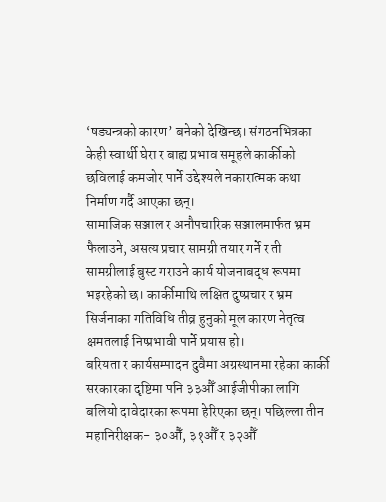‘षड्यन्त्रको कारण’ बनेको देखिन्छ। संगठनभित्रका केही स्वार्थी घेरा र बाह्य प्रभाव समूहले कार्कीको छविलाई कमजोर पार्ने उद्देश्यले नकारात्मक कथा निर्माण गर्दै आएका छन्।
सामाजिक सञ्जाल र अनौपचारिक सञ्जालमार्फत भ्रम फैलाउने, असत्य प्रचार सामग्री तयार गर्ने र ती सामग्रीलाई बुस्ट गराउने कार्य योजनाबद्ध रूपमा भइरहेको छ। कार्कीमाथि लक्षित दुष्प्रचार र भ्रम सिर्जनाका गतिविधि तीव्र हुनुको मूल कारण नेतृत्व क्षमतलाई निष्प्रभावी पार्ने प्रयास हो।
बरियता र कार्यसम्पादन दुवैमा अग्रस्थानमा रहेका कार्की सरकारका दृष्टिमा पनि ३३औँ आईजीपीका लागि बलियो दावेदारका रूपमा हेरिएका छन्। पछिल्ला तीन महानिरीक्षक- ३०औँ, ३१औँ र ३२औँ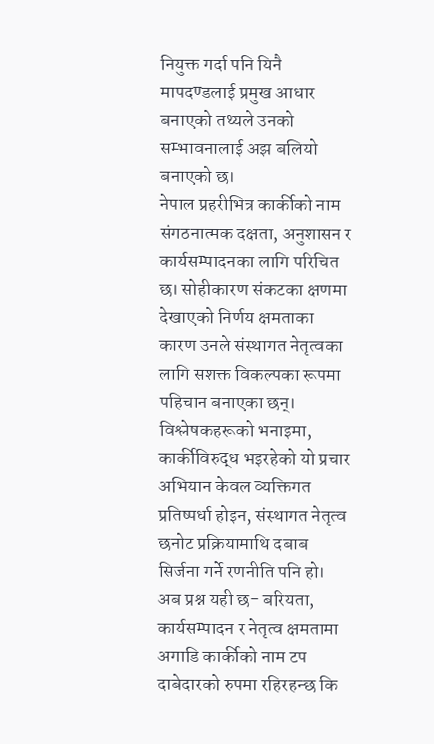नियुक्त गर्दा पनि यिनै मापदण्डलाई प्रमुख आधार बनाएको तथ्यले उनको सम्भावनालाई अझ बलियो बनाएको छ।
नेपाल प्रहरीभित्र कार्कीको नाम संगठनात्मक दक्षता, अनुशासन र कार्यसम्पादनका लागि परिचित छ। सोहीकारण संकटका क्षणमा देखाएको निर्णय क्षमताका कारण उनले संस्थागत नेतृत्वका लागि सशक्त विकल्पका रूपमा पहिचान बनाएका छन्।
विश्लेषकहरूको भनाइमा, कार्कीविरुद्ध भइरहेको यो प्रचार अभियान केवल व्यक्तिगत प्रतिष्पर्धा होइन, संस्थागत नेतृत्व छनोट प्रक्रियामाथि दबाब सिर्जना गर्ने रणनीति पनि हो।
अब प्रश्न यही छ- बरियता, कार्यसम्पादन र नेतृत्व क्षमतामा अगाडि कार्कीको नाम टप दाबेदारको रुपमा रहिरहन्छ कि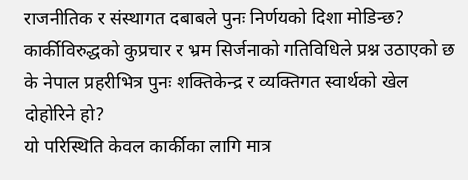राजनीतिक र संस्थागत दबाबले पुनः निर्णयको दिशा मोडिन्छ? कार्कीविरुद्धको कुप्रचार र भ्रम सिर्जनाको गतिविधिले प्रश्न उठाएको छ के नेपाल प्रहरीभित्र पुनः शक्तिकेन्द्र र व्यक्तिगत स्वार्थको खेल दोहोरिने हो?
यो परिस्थिति केवल कार्कीका लागि मात्र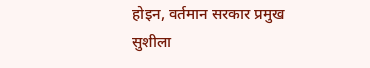होइन, वर्तमान सरकार प्रमुख सुशीला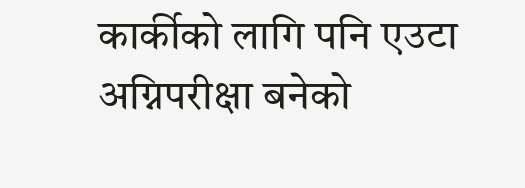कार्कीको लागि पनि एउटा अग्निपरीक्षा बनेको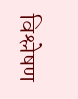विश्लेषण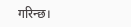गरिन्छ।